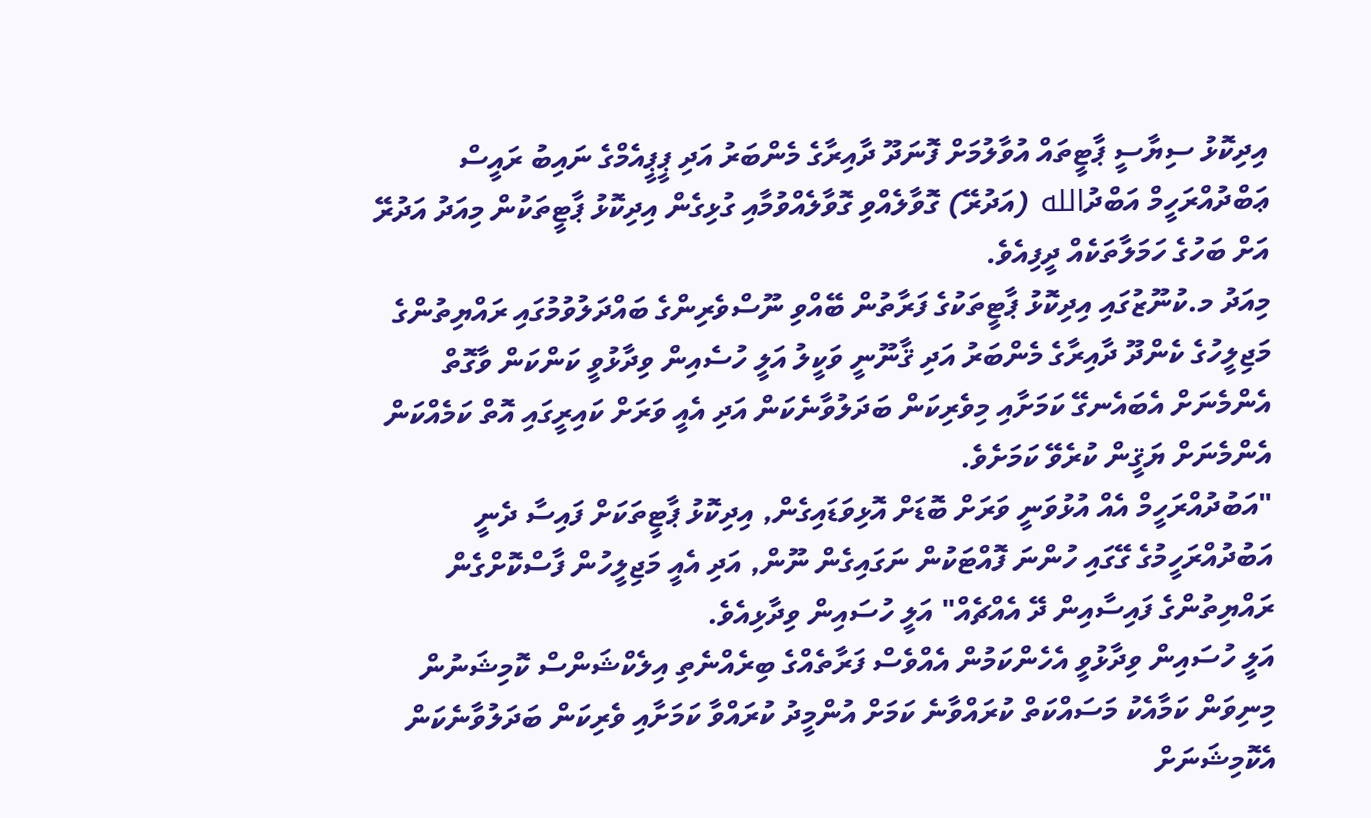އިދިކޮޅު ސިޔާސީ ޕާޓީތައް އުވާލުމަށް ފޮނަދޫ ދާއިރާގެ މެންބަރު އަދި ޕީޕީއެމްގެ ނައިބު ރައީސް ޢަބްދުއްރަހީމް އަބްދުالله (އަދުރޭ) ގޮވާލެއްވި ގޮވާލެއްވުމާއި ގުޅިގެން އިދިކޮޅު ޕާޓީތަކުން މިއަދު އަދުރޭ އަށް ބަހުގެ ހަމަލާތަކެއް ދީފިއެވެ.
މިއަދު މ.ކުނޫޒުގައި އިދިކޮޅު ޕާޓީތަކުގެ ފަރާތުން ބޭއްވި ނޫސްވެރިންގެ ބައްދަލުވުމުގައި ރައްޔިތުންގެ މަޖިލީހުގެ ކެންދޫ ދާއިރާގެ މެންބަރު އަދި ޤާނޫނީ ވަކީލު އަލީ ހުސެއިން ވިދާޅުވީ ކަންކަން ވާގޮތް އެންމެނަށް އެބައެނގޭ ކަމަށާއި މިވެރިކަން ބަދަލުވާނެކަން އަދި އެއީ ވަރަށް ކައިރީގައި އޮތް ކަމެއްކަން އެންމެނަށް ޔަޤީން ކުރެވޭ ކަމަށެވެ.
"އަބުދުއްރަހީމް އެއް އުޅުވަނީ ވަރަށް ބޮޑަށް އޮޅިވަޑައިގެން, އިދިކޮޅު ޕާޓީތަކަށް ފައިސާ ދެނީ އަބުދުއްރަހީމުގެ ގޭގައި ހުންނަ ފޮއްޓަކުން ނަގައިގެން ނޫން, އަދި އެއީ މަޖިލީހުން ފާސްކޮށްގެން ރައްޔިތުންގެ ފައިސާއިން ދޭ އެއްޗެއް" އަލީ ހުސައިން ވިދާޅިއެވެ.
އަލީ ހުސައިން ވިދާޅުވީ އެހެންކަމުން އެއްވެސް ފަރާތެއްގެ ބިރެއްނެތި އިލެކްޝަންސް ކޮމިޝަނުން މިނިވަން ކަމާއެކު މަސައްކަތް ކުރައްވާނެ ކަމަށް އުންމީދު ކުރައްވާ ކަމަށާއި ވެރިކަން ބަދަލުވާނެކަން އެކޮމިޝަނަށް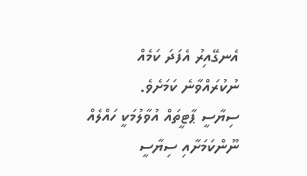އެނގޭއިރު އެފަދަ ކަމެއް ނުކުރައްވާނެ ކަމަށެވެ.
ސިޔާސީ ޕާޓީތައް އުވާލުމަކީ ހައްލެއް ނޫންކަމަށާއި ސިޔާސީ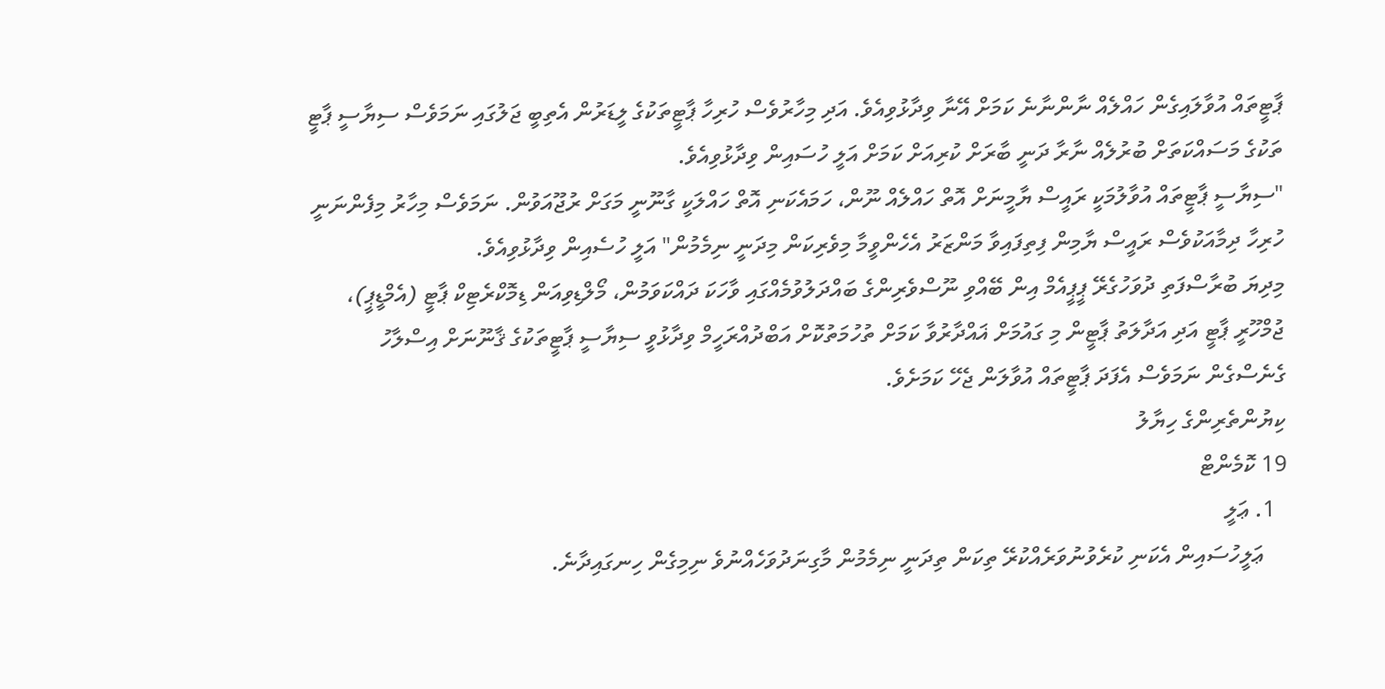ޕާޓީތައް އުވާލައިގެން ހައްލެއް ނާންނާނެ ކަމަށް އޭނާ ވިދާޅުވިއެވެ. އަދި މިހާރުވެސް ހުރިހާ ޕާޓީތަކުގެ ލީޑަރުން އެތިބީ ޖަލުގައި ނަމަވެސް ސިޔާސީ ޕާޓީ ތަކުގެ މަސައްކަތަށް ބުރުލެއް ނާރާ ދަނީ ބާރަށް ކުރިއަށް ކަމަށް އަލީ ހުސައިން ވިދާޅުވިއެވެ.
"ސިޔާސީ ޕާޓީތައް އުވާލުމަކީ ރައީސް ޔާމީނަށް އޮތް ހައްލެއް ނޫން، ހަމައެކަނި އޮތް ހައްލަކީ ގާނޫނީ މަގަށް ރުޖޫއަވުން. ނަމަވެސް މިހާރު މިފެންނަނީ ހުރިހާ ދިމާއަކުވެސް ރައީސް ޔާމިން ފިތިފައިވާ މަންޒަރު އެހެންވީމާ މިވެރިކަން މިދަނީ ނިމެމުން" އަލީ ހުސެއިން ވިދާޅުވިއެވެ.
މިދިޔަ ބުރާސްފަތި ދުވަހުގެރޭ ޕީޕީއެމް އިން ބޭއްވި ނޫސްވެރިންގެ ބައްދަލުވުމެއްގައި ވާހަކަ ދައްކަވަމުން، މޯލްޑިވިއަން ޑިމޮކްރެޓިކް ޕާޓީ (އެމްޑީޕީ)، ޖުމްހޫރީ ޕާޓީ އަދި އަދާލަތު ޕާޓީން މި ގައުމަށް ޣައްދާރުވާ ކަމަށް ތުހުމަތުކޮށް އަބްދުއްރަހީމް ވިދާޅުވީ ސިޔާސީ ޕާޓީތަކުގެ ޤާނޫނަށް އިސްލާހު ގެނެސްގެން ނަމަވެސް އެފަދަ ޕާޓީތައް އުވާލަން ޖެހޭ ކަމަށެވެ.
ކިޔުންތެރިންގެ ހިޔާލު
19 ކޮމެންޓް
  1. ޢަލީ
    ޢަލީހުސައިން އެކަނި ކުރެވުނުވަރެއްކުރޭ ތިކަން ތިދަނީ ނިމެމުން މާގިނަދުވަހެއްނުވެ ނިމިގެން ހިނގައިދާނެ.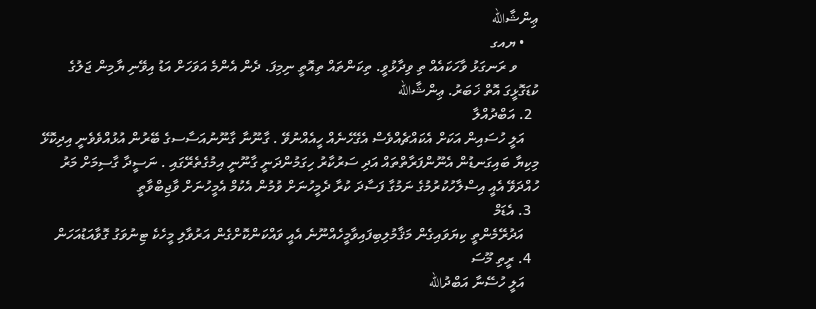ޢިންޝާالله
    • ޔއގ
      ވ ރަނގަޅު ވާހަކައެއް ތި ވިދާޅުވީ. ތިކަންތައް ތިއޮތީ ނިމިފަ. ދެން އެންމެ އަވަހަށް އަޑު އިވޭނި ޔާމިން ޖަލުގެ ކުޑަގޮޅީގަ އޮތް ޚަބަރު. ޢިންޝާالله
  2. އަބްދުއްލާ
    އަލީ ހުސައިން އަކަށް އެކައްޗެއްވެސް އެގޭހެނެއް ހީއެއްނުވޭ . ގާނޫނާ ގާނޫނުއަސާސގެ ބޭރުން އުޅުއްވެވެނީ އިދިކޮޅޭ މިކިޔާ ބައިގަނޑުން އެނޫންފަރާތްތައް އަދި ސަރުކާރު ހިގަމުންދަނީ ގާނޫނީ އިމުގެތެރޭގައި . ނަސީދާ ގާސިމަށް މަރު ހުއްދަވޭ އެއީ އިސްލާހުކުރުމުގެ ނަމުގާ ފަސާދަ ކުރާ ދެމީހުނަށް ވުމުން އެކުމް އެމީހުނަށް ވާޖިބްވާތީ
  3. އެޑަމް
    އަދުރޭމެންތީ ކިޔަވައިގެން މަޤާމުލިބިފައިވާމީހެއްނޫނެ އެއީ ވައްކަންކޮށްގެން އަރުވާލި މީހެކެ ޓިނުވަގު ގޮވާއަޑުއަހަން
  4. ރީތި މޫސަ
    އަލީ ހުސޭނާ އަބްދުالله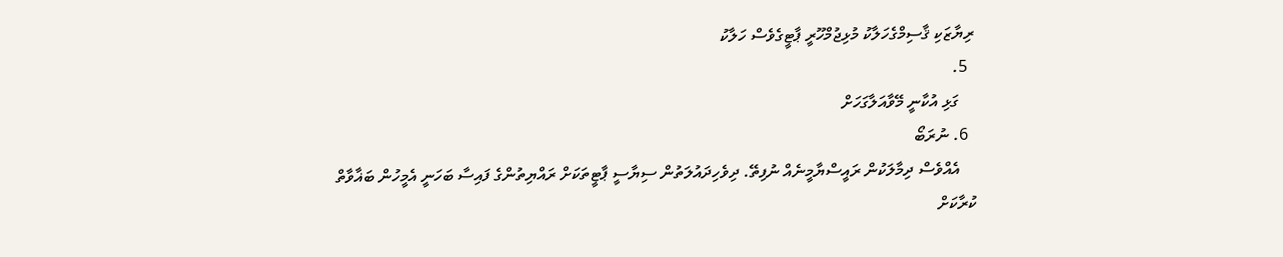ރިޔާޒަކި ޤާސިމްގެހަލާކު މުޅިޖުމްހޫރީ ޕާޓީގެވެސް ހަލާކު
  5.
    ގަޅި އުކާނީ މޭވާއަލާގަހަށް
  6. ނުރަބޯ
    އެއްވެސް ދިމާލަކުން ރައީސްޔާމީނެއް ނުފިތޭ. ދިވެހިދައުލަތުން ސިޔާސީ ޕާޓީތަކަށް ރައްޔިތުންގެ ފައިސާ ބަހަނީ އެމީހުން ބަޣާވާތް ކުރާކަށް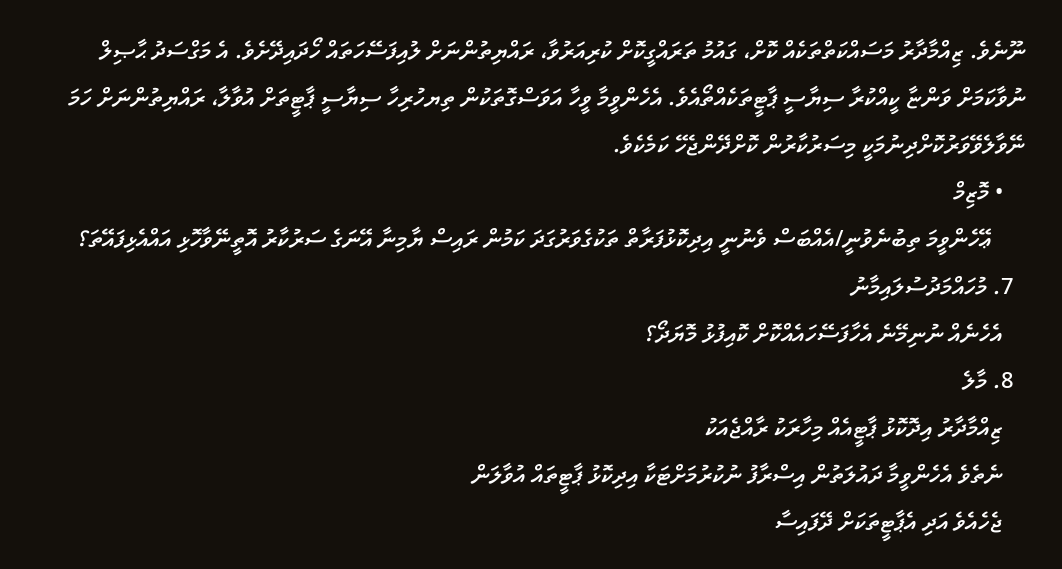ނޫނެވެ. ޒިއްމާދާރު މަސައްކަތްތަކެއް ކޮށް، ގައުމު ތަރައްގީކޮށް ކުރިއަރުވާ، ރައްޔިތުންނަށް ލުއިފަސޭހަތައް ހޯދައިދޭށެވެ. އެ މަގްސަދު ޙާޞިލް ނުވާކަމަށް ވަންޏާ ކީއްކުރާ ސިޔާސީ ޕާޓީތަކެއްތޯއެވެ. އެހެންވީމާ ވީހާ އަވަސްގޮތަކުން ތިޔހުރިހާ ސިޔާސީ ޕާޓީތަށް އުވާލާ، ރައްޔިތުންނަށް ހަމަ ނޭވާލެވޭވަރުކޮށްދިނުމަކީ މިސަރުކާރުން ކޮށްދޭންޖެހޭ ކަމެކެވެ.
    • މޮޒިމް
      ޢޭހެންވީމަ ތިބުނެވުނީ/އެއްބަސް ވެނުނީ އިދިކޮޅުފަރާތް ތަކުގެވަރުގަދަ ކަމުން ރައިސް ޔާމިނާ އޭނަގެ ސަރުކާރު އޮތީނޭވާހޮޅި އައްއެޅިފައޭތަ؟
  7. މުހައްމަދުސުލައިމާނު
    އެހެނެއް ނުނިމޭނެ އެހާފަސޭހައެއްކޮށް ކޮއިފުޅު މޮޔަދޯ؟
  8. މާލެ
    ޒިއްމާދާރު އިދޮކޮޅު ޕާޓީއެއް މިހާރަކު ރާއްޖެއަކު
    ނެތެވެ އެހެންވީމާ ދައުލަތުން އިސްރާފު ނުކުރުމަށްޓަކާ އިދިކޮޅު ޕާޓީތައް އުވާލަން
    ޖެހެއެވެ އަދި އެޕާޓީތަކަށް ދޭފައިސާ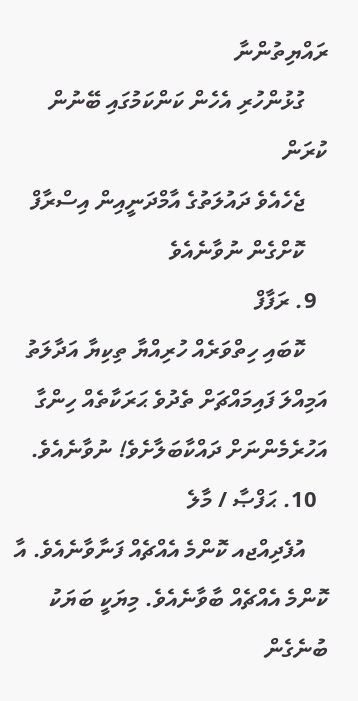ރައްޔިތުންނާ
    ގުޅުންހުރި އެހެން ކަންކަމުގައި ބޭނުން ކުރަން
    ޖެހެއެވެ ދައުލަތުގެ އާމްދަނީއިން އިސްރާފް
    ކޮށްގެން ނުވާނެއެވެ
  9. ރަފާފް
    ކޮބައި ހިތްވަރެއް ހުރިއްޔާ ތިކިޔާ އަދާލަތު އަމިއްލަ ފައިމައްޗަށް ތެދުވެ ޙަރަކާތެއް ހިންގާ އަހުރެމެންނަށް ދައްކާބަލާށެވެ! ނުވާނެއެވެ.
  10. ޙަފްޞާ / މާލެ
    އުފެދިއްޖއ ކޮންމެ އެއްޗެއް ފަނާވާނެއެވެ. އާ ކޮންމެ އެއްޗެއް ބާވާނެއެވެ. މިޔަކީ ބަޔަކު ބުނެގެން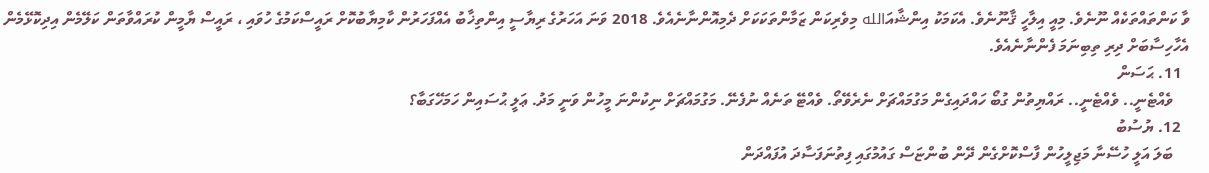ވާ ކަންތައްތަކެއް ނޫނެވެ. މިއީ އިލާހީ ޤާނޫނެވެ. އެކަމަކު އިންޝާއަالله މިވެރިކަން ޒަމާންތަކަކަށް ދެމިއޮންނާނެއެވެ. 2018 ވަނަ އަހަރުގެ ރިޔާސީ އިންތިޚާބު އެއްފަހަރުން ކާމިޔާބުކޮށް ރައީސްކަމުގެ ހުވައި ، ރައީސް ޔާމީން ކުރައްވާތަން ކަލޭމެން އިދިކޮޅޭމެން އެހާހިސާބަށް ދިރި ތިބިނަމަ ފެންނާނެއެވެ.
  11. ޙަސަން
    ވެއްޓެނީ.. ވެއްޓެނީ.. ރައްޔިތުން ގުބޯ ހައްދައިގެން މަގުމައްޗަށް ނެރެވޭތޯ. ވެއްޓޭ ތަނެއް ނުފެނޭ. މަގުމައްޗަށް ނިކުންނަ މީހުން ވަނީ މަދު. ޢަލީ ޙުސައިން ހަމަހޭގަބާ؟
  12. ޔުސުބު
    ބަލަ އަލީ ހުސޭނާ މަޖިލީހުން ފާސްކޮށްގެން ދޭން ބުންޏަސް ގައުމުގައި ފިތުނަފަސާދަ އުފައްދަން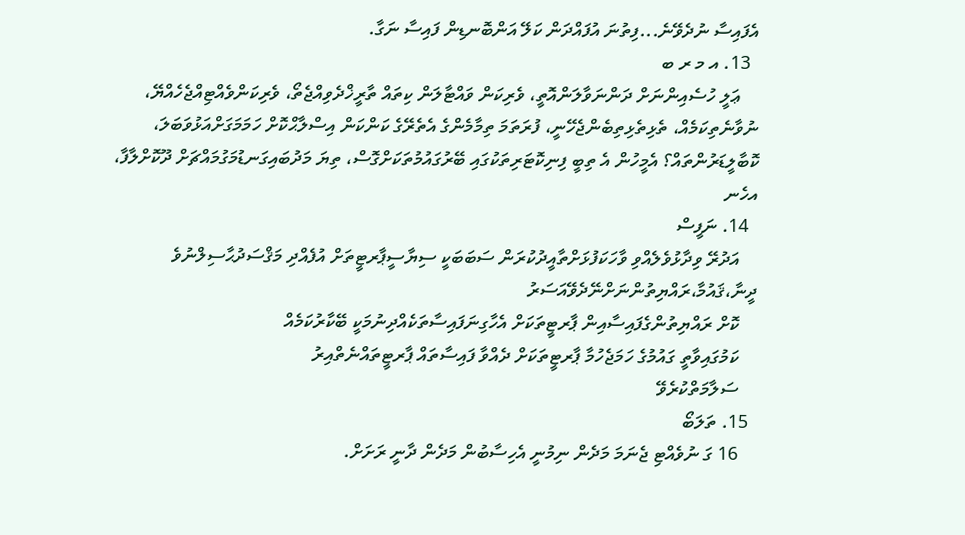އެފައިސާ ނުދެވޭނެ...ފިތުނަ އުފައްދަން ކަލޭ އަންބޮނޑިން ފައިސާ ނަގާ.
  13. އ މ ރ ބ
    ޢަލީ ހުސެއިންނަށް ދަންނަވާލަންއޮތީ، ވެރިކަން ވައްޓާލަން ކިތައް ތާރީޚްދެވިއްޖެތޯ، ވެރިކަންވެއްޓިއްޖެހެއްޔޭ، ނުވާނެތިކަމެއް، ތެޅިތެޅިތިބެންޖެހޭނީ، ފުރަތަމަ ތިމާމެންގެ އެތެރޭގެ ކަންކަން އިސްލާޙްކޮށް ހަމަމަގަށްއަޅުވަބަލަ، ކޮބާލީޑަރުންތައް؟ އެމީހުން އެ ތިބީ ފިނިކޮޓަރިތަކުގައި ބޭރުގައުމުތަކަށްގޮސް، ތިޔަ މަދުބައިގަނޑުމަގުމައްޗަށް ދޫކޮށްލާފާ، އހެނ
  14. ނަފީސް
    އަދުރޭ ވިދާޅުވެލެއްވި ވާހަކަފުޅަށްތާއީދުކުރަން ސަބަބަކީ ސިޔާސީޕާރޓީތަށް އުފެއްދި މަޤްސަދުޙާސިލްނުވެ ދީނާ،ޤައުމާ،ރައްޔިތުންނަށްނޭދެވޭއަސަރު
    ކޮށް ރައްޔިތުންގެފައިސާއިން ޕާރޓީތަކަށް އެހާގިނަފައިސާތަކެއްދިނުމަކީ ބޭކާރުކަމެއް
    ކަމުގައިވާތީ ގައުމުގެ ހަމަޖެހުމާ ޕާރޓީތަކަށް ދެއްވާ ފައިސާތައް ޕާރޓީތައްނެތްއިރު
    ސަލާމަތްކުރެވޭ
  15. ތަލަބޯ
    16 ގަ ނުވެއްޓި ޖެނަމަ މަދެން ނިމުނީ އެހިސާބުން މަދެން ދާނީ ރަށަށް.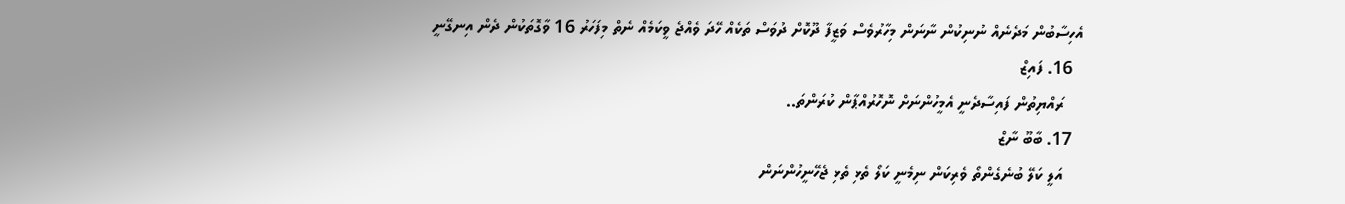އެހިސާބުން މަދެނެއް ނުނިކުން ނާނަން މިހާރުވެސް ވަޒީފާ ދޫކޮށް ދުވަސް ތަކެއް ހޭދަ ވެއްޖެ ވީކަމެއް ނެތް މިފަހަރު 16 ވާގޮތަކުން ދެން އިނގޭނީ
  16. ފައިޒް
    ރައްޔިތުން ފައިސާދެނީ އެމީހުންނަށް ނޮހޮރުއްޕާން ކުރަންތަ..
  17. ބާބޫ ނާޒް
    އަލީ ކަލޭ ބުނެގެންތޯ ވެރިކަން ނިމެނީ ކަލޯ ތެޅި ތެޅި ޖެހޭނީހުންނަން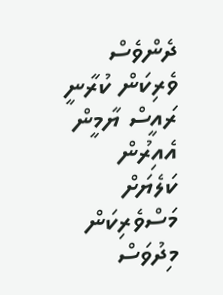ދެންވެސް ވެރިކަން ކުރާނީ ރައީސް ޔާމީން އެއިރުން ކަލެޔަށް މަސްވެރިކަން މިދުވަސް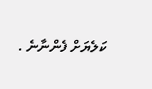ކަލެޔަށް ފެންނާނެ .